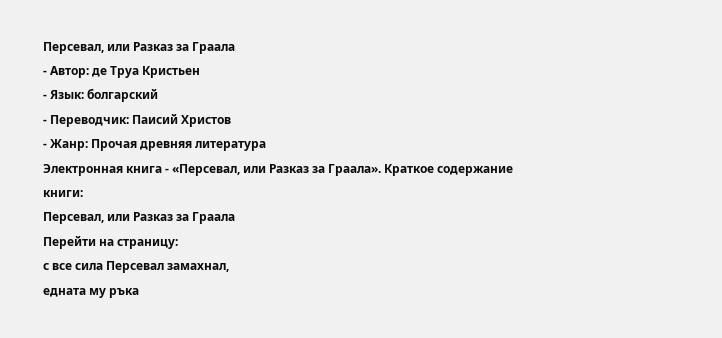Персевал, или Разказ за Граала
- Автор: де Труа Кристьен
- Язык: болгарский
- Переводчик: Паисий Христов
- Жанр: Прочая древняя литература
Электронная книга - «Персевал, или Разказ за Граала». Краткое содержание книги:
Персевал, или Разказ за Граала
Перейти на страницу:
с все сила Персевал замахнал,
едната му ръка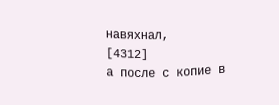навяхнал,
[4312]
а после с копие в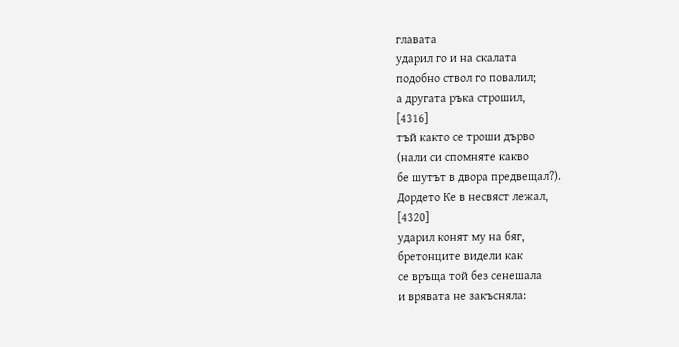главата
ударил го и на скалата
подобно ствол го повалил;
а другата ръка строшил,
[4316]
тъй както се троши дърво
(нали си спомняте какво
бе шутът в двора предвещал?).
Дордето Ке в несвяст лежал,
[4320]
ударил конят му на бяг,
бретонците видели как
се връща той без сенешала
и врявата не закъсняла: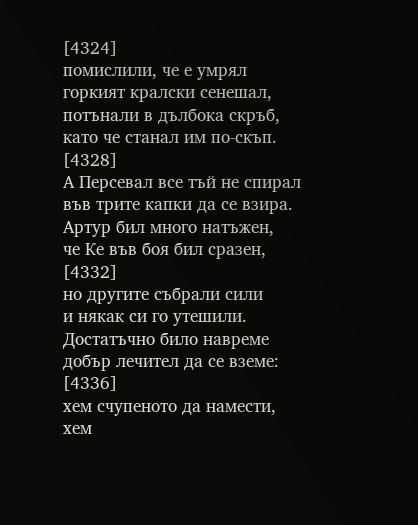[4324]
помислили, че е умрял
горкият кралски сенешал,
потънали в дълбока скръб,
като че станал им по-скъп.
[4328]
А Персевал все тъй не спирал
във трите капки да се взира.
Артур бил много натъжен,
че Ке във боя бил сразен,
[4332]
но другите събрали сили
и някак си го утешили.
Достатъчно било навреме
добър лечител да се вземе:
[4336]
хем счупеното да намести,
хем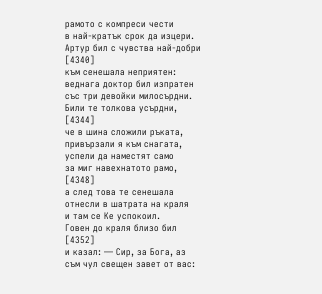рамото с компреси чести
в най-кратък срок да изцери.
Артур бил с чувства най-добри
[4340]
към сенешала неприятен:
веднага доктор бил изпратен
със три девойки милосърдни.
Били те толкова усърдни,
[4344]
че в шина сложили ръката,
привързали я към снагата,
успели да наместят само
за миг навехнатото рамо,
[4348]
а след това те сенешала
отнесли в шатрата на краля
и там се Ке успокоил.
Говен до краля близо бил
[4352]
и казал: — Сир, за Бога, аз
съм чул свещен завет от вас: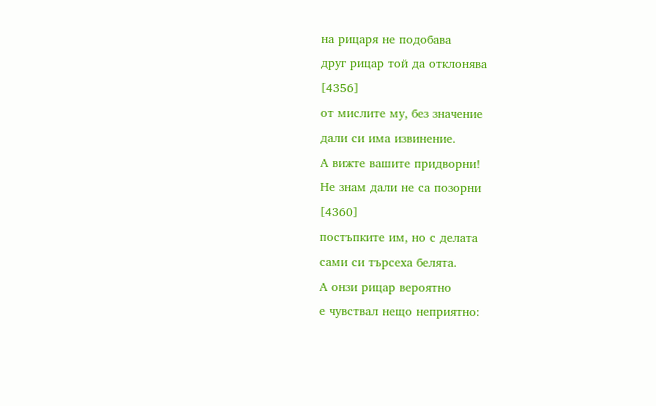на рицаря не подобава
друг рицар той да отклонява
[4356]
от мислите му, без значение
дали си има извинение.
А вижте вашите придворни!
Не знам дали не са позорни
[4360]
постъпките им, но с делата
сами си търсеха белята.
А онзи рицар вероятно
е чувствал нещо неприятно: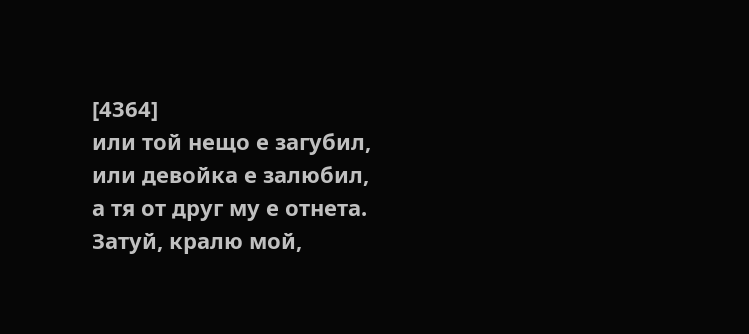[4364]
или той нещо е загубил,
или девойка е залюбил,
а тя от друг му е отнета.
Затуй, кралю мой,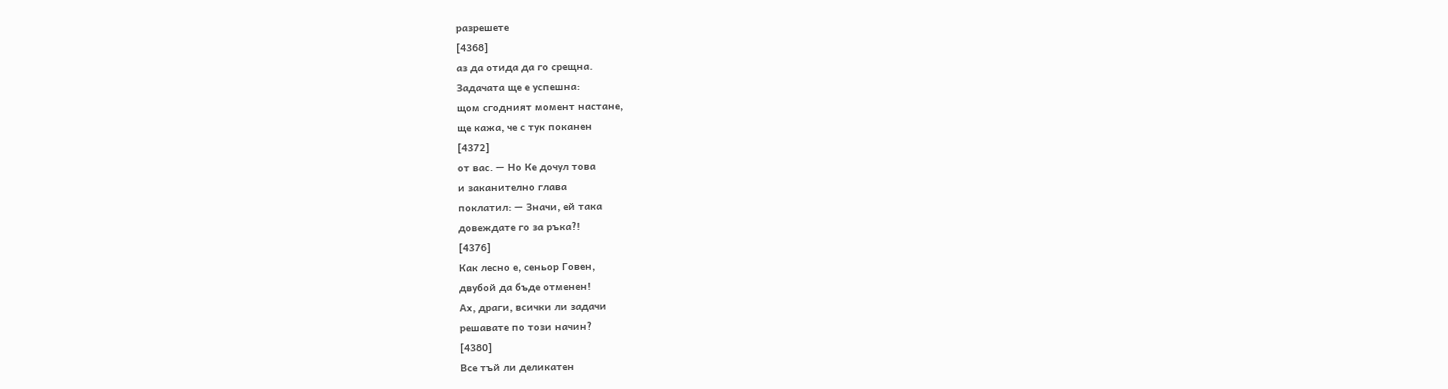разрешете
[4368]
аз да отида да го срещна.
Задачата ще е успешна:
щом сгодният момент настане,
ще кажа, че с тук поканен
[4372]
от вас. — Но Ке дочул това
и заканително глава
поклатил: — Значи, ей така
довеждате го за ръка?!
[4376]
Как лесно е, сеньор Говен,
двубой да бъде отменен!
Ах, драги, всички ли задачи
решавате по този начин?
[4380]
Все тъй ли деликатен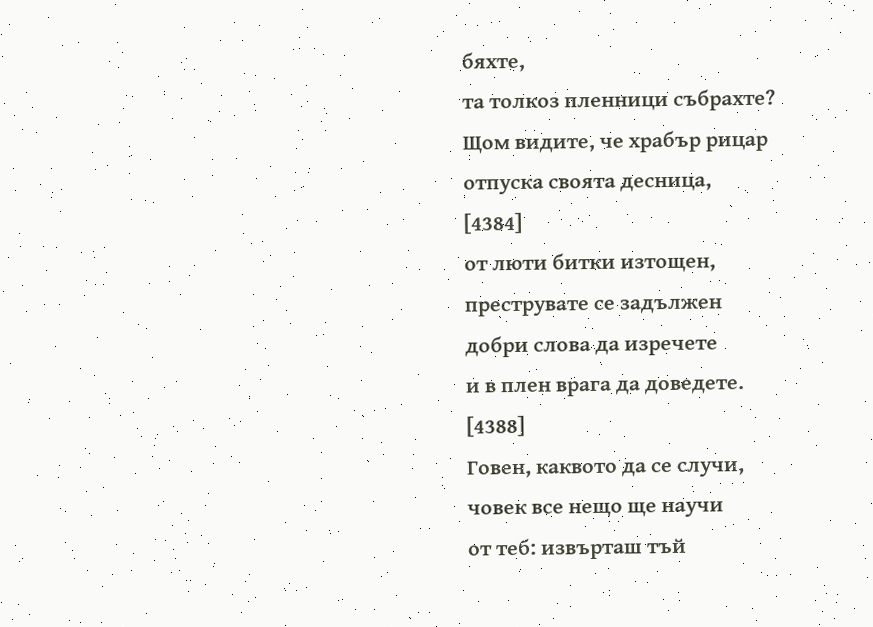бяхте,
та толкоз пленници събрахте?
Щом видите, че храбър рицар
отпуска своята десница,
[4384]
от люти битки изтощен,
преструвате се задължен
добри слова да изречете
и в плен врага да доведете.
[4388]
Говен, каквото да се случи,
човек все нещо ще научи
от теб: извърташ тъй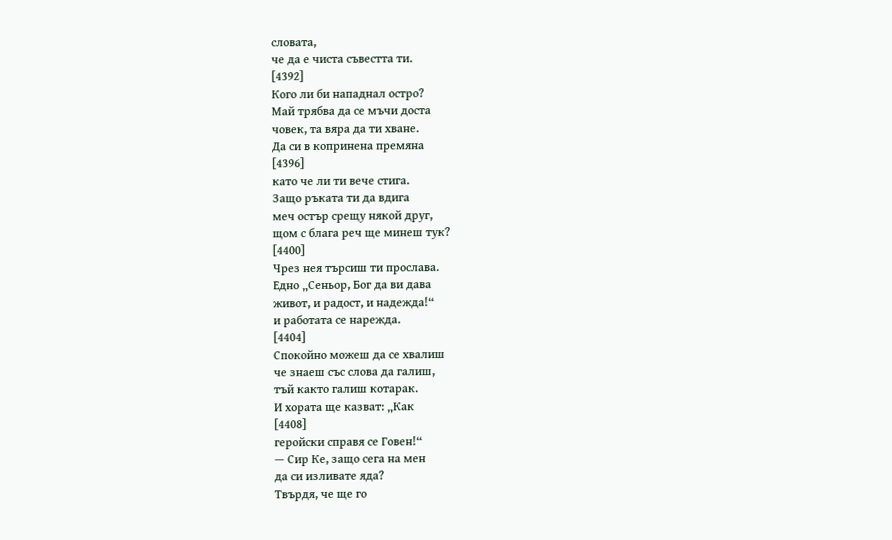словата,
че да е чиста съвестта ти.
[4392]
Кого ли би нападнал остро?
Май трябва да се мъчи доста
човек, та вяра да ти хване.
Да си в копринена премяна
[4396]
като че ли ти вече стига.
Защо ръката ти да вдига
меч остър срещу някой друг,
щом с блага реч ще минеш тук?
[4400]
Чрез нея търсиш ти прослава.
Едно „Сеньор, Бог да ви дава
живот, и радост, и надежда!“
и работата се нарежда.
[4404]
Спокойно можеш да се хвалиш
че знаеш със слова да галиш,
тъй както галиш котарак.
И хората ще казват: „Как
[4408]
геройски справя се Говен!“
— Сир Ке, защо сега на мен
да си изливате яда?
Твърдя, че ще го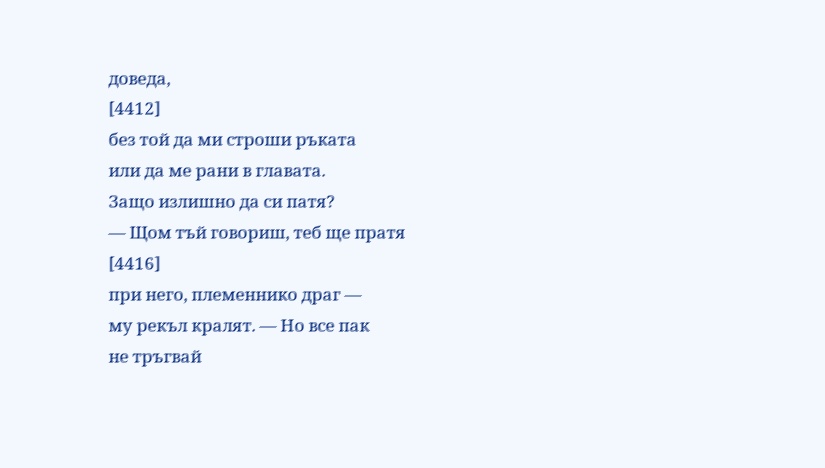доведа,
[4412]
без той да ми строши ръката
или да ме рани в главата.
Защо излишно да си патя?
— Щом тъй говориш, теб ще пратя
[4416]
при него, племеннико драг —
му рекъл кралят. — Но все пак
не тръгвай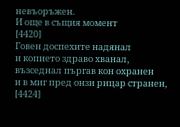невъоръжен.
И още в същия момент
[4420]
Говен доспехите надянал
и копието здраво хванал,
възседнал пъргав кон охранен
и в миг пред онзи рицар странен,
[4424]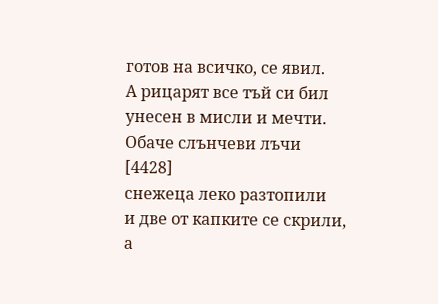готов на всичко, се явил.
А рицарят все тъй си бил
унесен в мисли и мечти.
Обаче слънчеви лъчи
[4428]
снежеца леко разтопили
и две от капките се скрили,
а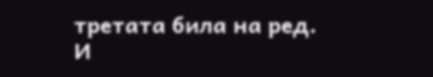третата била на ред.
И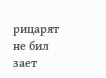рицарят не бил зает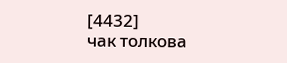[4432]
чак толкова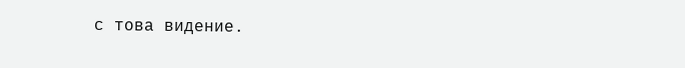с това видение.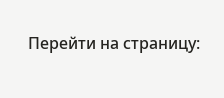Перейти на страницу: